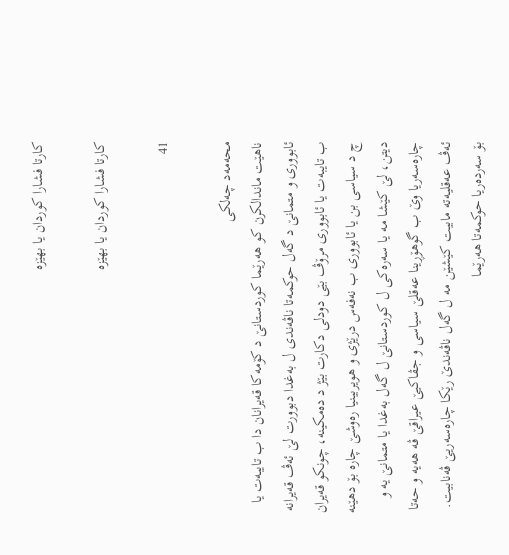كارتا فشارا كوردان یا بهێزه‌

كارتا فشارا كوردان یا بهێزه‌

41

محه‌مه‌د چه‌لكی
ناهێت ماندالكرن كو هه‌رێما كوردستانێ د كۆمه‌كا قه‌یرانان دا ب تایبه‌ت یا ئابووری و متمانێ د گه‌ل حوكمه‌تا ناڤه‌ندی ل به‌غدا دبوورت لێ ئه‌ڤ قه‌یرانه‌ ب تایبه‌ت یا ئابووری مرۆڤ بێی دودلی دكارت بێژ د ده‌مكینه‌، چونكو قه‌یران چ د سیاسی بن یا ئابووری ب نه‌فه‌س درێژی و هویربینیا ره‌وشێ چاره‌ بۆ دهێنه‌ دیتن، لێ كێشا مه‌ یا سه‌ره‌كی ل كوردستانێ ل گه‌ل به‌غدا یا متمانێ یه‌ و چاره‌سه‌ریا وێ ب گوهۆڕینا عه‌قلێ سیاسی و جڤاكیێ عیراقێ ڤه‌ هه‌یه‌ و حه‌تا ئه‌ڤ عه‌قلیه‌ته‌ مابیت كێشێن مه‌ ل گه‌ل ناڤه‌ندێ رێكا چاره‌سه‌ریێ ڤه‌نابیت.
بۆ سه‌رده‌ریا حوكمه‌تا هه‌رێما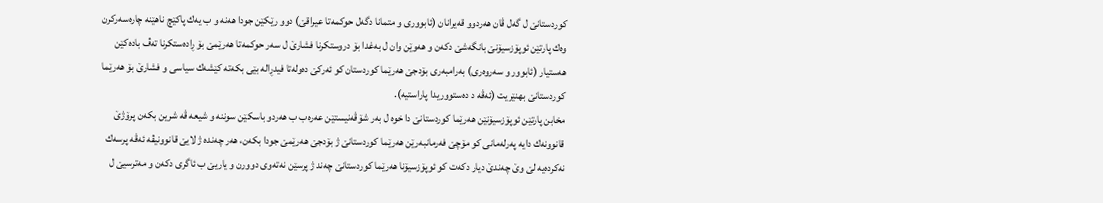كوردستانێ ل گه‌ل ڤان هه‌ردوو قه‌یرانان (ئابووری و متمانا دگه‌ل حوكمه‌تا عیراقێ) دوو رێكێن جودا هه‌نه‌ و ب یه‌ك پاكێچ ناهێنه‌ چاره‌سه‌ركرن وه‌ك پارتێن ئوپۆزسیۆنێ بانگه‌شێ دكه‌ن و هه‌وێن وان ل به‌غدا بۆ دروستكرنا فشارێ ل سه‌ر حوكمه‌تا هه‌رێمێ بۆ ڕاده‌ستكرنا ته‌ڤ باده‌كێن هه‌ستیار (ئابوور و سه‌روه‌ری) به‌رامبه‌ری بۆدجێ هه‌رێما كوردستان كو ئه‌ركێ ده‌وله‌تا فیدڕاله‌ بێی بكه‌ته‌ كێشه‌ك سیاسی و فشارێ بۆ هه‌رێما كوردستانێ بهنێریت (ئه‌ڤه‌ د ده‌ستووریدا پاراستیه‌).
مخابن پارتێن ئوپۆزسیۆنێن هه‌رێما كوردستانێ دا خوه‌ ل به‌ر شۆڤه‌نیستێن عه‌ره‌ب ب هه‌ردو باسكێن سوننه‌ و شیعه‌ ڤه‌ شرین بكه‌ن پرۆژێ قانوونه‌ك دایه‌ په‌رله‌مانی كو مۆچێ فه‌رمانبه‌رێن هه‌رێما كوردستانێ ژ بۆدجێ هه‌رێمێ جودا بكه‌ن، هه‌ر چه‌نده‌ ژ لایێ قانوونیڤه‌ ئه‌ڤه‌ پرسه‌ك نه‌كرده‌یه‌ لێ وێ چه‌ندێ دیار دكه‌ت كو ئوپۆزسیۆنا هه‌رێما كوردستانێ چه‌ند ژ پرسێن نه‌ته‌وی دوورن و یاریێ ب ئاگری دكه‌ن و مه‌ترسیێ ل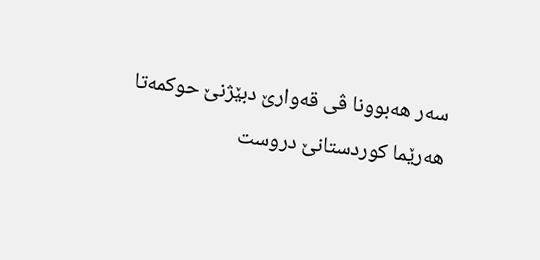سه‌ر هه‌بوونا ڤی قه‌وارێ دبێژنێ حوكمه‌تا هه‌رێما كوردستانێ دروست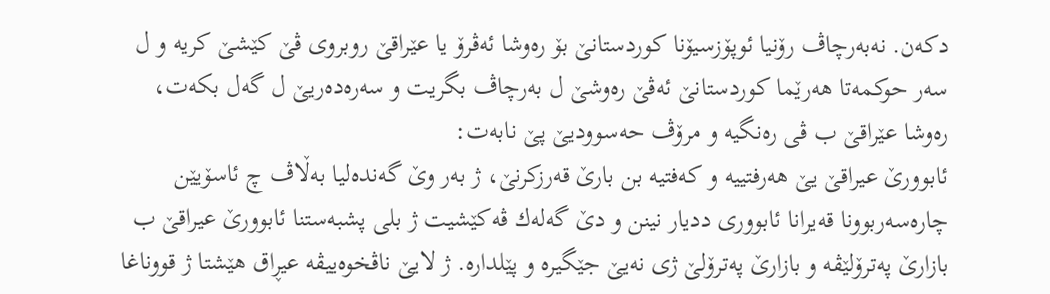دكه‌ن. نه‌به‌رچاڤ رۆنیا ئوپۆزسیۆنا كوردستانێ بۆ ره‌وشا ئه‌ڤرۆ یا عێراقێ روبروی ڤێ كێشێ كریه‌ و ل سه‌ر حوكمه‌تا هه‌رێما كوردستانێ ئه‌ڤێ ره‌وشێ ل به‌رچاڤ بگریت و سه‌ره‌ده‌ریێ ل گه‌ل بكه‌ت، ره‌وشا عێراقێ ب ڤی ره‌نگیه‌ و مرۆڤ حه‌سوودیێ پێ نابه‌ت:
ئابوورێ عیراقێ یێ هه‌رفتییه‌ و كه‌فتیه‌ بن بارێ قه‌رزكرنێ، ژ به‌ر وێ گه‌نده‌لیا به‌ڵاڤ چ ئاسۆیێن چاره‌سه‌ربوونا قه‌یرانا ئابووری ددیار نینن و دێ گه‌له‌ك ڤه‌كێشیت ژ بلی پشبه‌ستنا ئابوورێ عیراقێ ب بازارێ په‌ترۆلێڤه‌ و بازارێ په‌ترۆلێ ژی نه‌یێ جێگیره‌ و پێلداره‌. ژ لایێ ناڤخوه‌ییڤه‌ عیڕاق هێشتا ژ قووناغا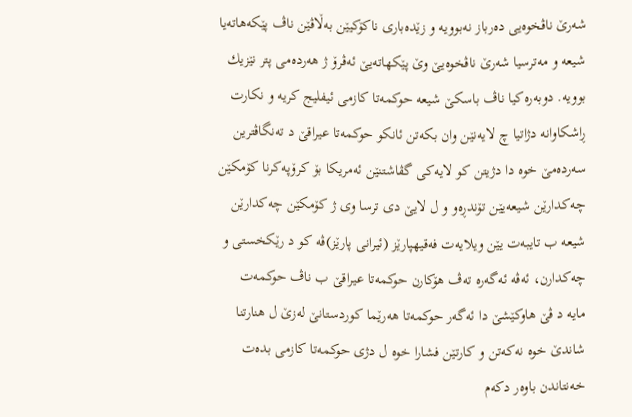شه‌رێ ناڤخوه‌یی ده‌رباز نه‌بوویه‌ و زێده‌باری ناكۆكیێن به‌ڵاڤێن ناڤ پێكه‌هاته‌یا شیعه‌ و مه‌ترسیا شه‌رێ ناڤخوه‌یێ وێ پێكهاته‌یێ ئه‌ڤرۆ ژ هه‌رده‌می پتر نێزیك بوویه‌. دوبه‌ره‌كیا ناڤ باسكێ شیعه‌ حوكمه‌تا كازمی ئیفلیج كریه‌ و نكارت ڕاشكاوانه‌ دژاتیا چ لایه‌نێن وان بكه‌تن ئانكو حوكمه‌تا عیراقێ د ته‌نگاڤترین سه‌رده‌مێ خوه‌ دا دژیتن كو لایه‌كی گڤاشتنێن ئه‌مریكا بۆ كرۆپه‌كرنا كۆمكێن چه‌كدارێن شیعه‌یێن تۆندڕه‌و و ل لایێ دی ترسا وی ژ كۆمكێن چه‌كدارێن شیعه‌ ب تایبه‌ت یێن ویلایه‌ت فه‌قیهپارێز (ئیرانی پارێز)ڤه‌ كو د رێكخستی و چه‌كدارن، ئه‌ڤه‌ ئه‌گه‌ره‌ ته‌ڤ هۆكارن حوكمه‌تا عیراقێ ب ناڤ حوكمه‌ت مایه‌ د ڤێ هاوكێشێ دا ئه‌گه‌ر حوكمه‌تا هه‌رێما كوردستانێ له‌زێ ل هنارتنا شاندێ خوه‌ نه‌كه‌تن و كارتێن فشارا خوه‌ ل دژی حوكمه‌تا كازمی بده‌ت خه‌نتاندن باوه‌ر دكه‌م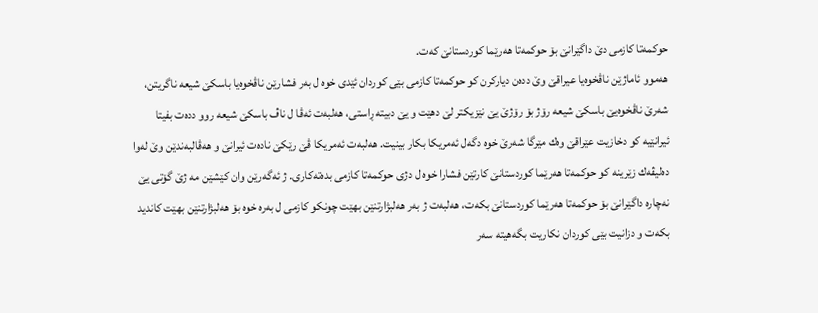حوكمه‌تا كازمی دێ داگێرانێ بۆ حوكمه‌تا هه‌رێما كوردستانێ كه‌ت.
هه‌موو ئاماژێن ناڤخوه‌یا عیراقێ وێ دده‌ن دیاركرن كو حوكمه‌تا كازمی بێی كوردان ئێدی خوه‌ ل به‌ر فشارێن ناڤخوه‌یا باسكێ شیعه‌ ناگریتن، شه‌رێ ناڤخوه‌یێ باسكێ شیعه‌ رۆژ بۆ رۆژێ یێ نێزیكتر لێ دهێت و یێ دبیته‌ ڕاستی، هه‌لبه‌ت ئه‌ڤا ل ناڤ باسكێ شیعه‌ روو دده‌ت بفیتا ئیرانێیه‌ كو دخازیت عێراقێ وه‌ك مێرگا شه‌رێ خوه‌ دگه‌ل ئه‌مریكا بكار بینیت. هه‌لبه‌ت ئه‌مریكا ڤێ رێكێ ناده‌ت ئیرانێ و هه‌ڤالبه‌ندێن وێ له‌وا ده‌لیڤه‌ك زێرینه‌ كو حوكمه‌تا هه‌رێما كوردستانێ كارتێن فشارا خوه‌ ل دژی حوكمه‌تا كازمی بده‌ته‌كاری. ژ ئه‌گه‌رێن وان كێشێن مه‌ ژێ گۆتی یێ نه‌چاره‌ داگێرانێ بۆ حوكمه‌تا هه‌رێما كوردستانێ بكه‌ت، هه‌لبه‌ت ژ به‌ر هه‌لبژارتنێن بهێت چونكو كازمی ل به‌ره‌ خوه‌ بۆ هه‌لبژارتنێن بهێت كاندید بكه‌ت و دزانیت بێی كوردان نكاریت بگه‌هیته‌ سه‌ر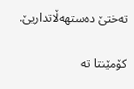ته‌ختێ ده‌ستهه‌ڵاتداریێ.

کۆمێنتا تە